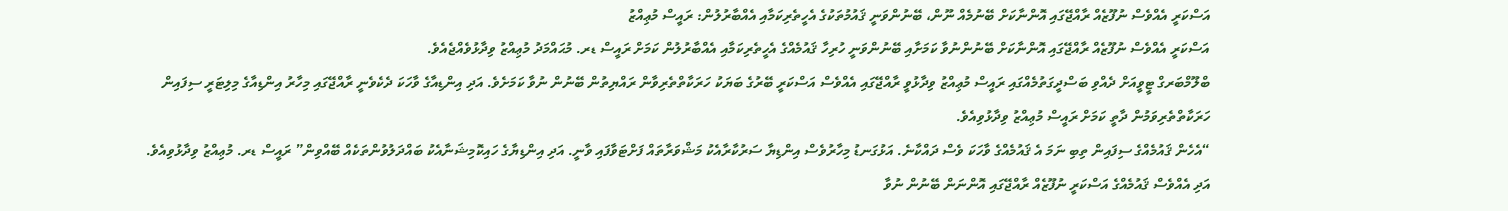އަސްކަރީ އެއްވެސް ނުފޫޒެއް ރާއްޖޭގައި އޮންނާކަށް ބޭނުމެއް ނޫން، ބޭނުންވަނީ ޤައުމުތަކުގެ އެހީތެރިކަމާއި އެއްބާރުލުން: ރައީސް މުޢިއްޒު
އަސްކަރީ އެއްވެސް ނުފޫޒެއް ރާއްޖޭގައި އޮންނާކަށް ބޭނުންނުވާ ކަމަށާއި ބޭނުންވަނީ ހުރިހާ ޤައުމެއްގެ އެހީތެރިކަމާއި އެއްބާރުލުން ކަމަށް ރައީސް ޑރ. މުޙައްމަދު މުޢިއްޒު ވިދާޅުވެއްޖެއެވެ.
ބްލޫމްބަރގް ޓީވީއަށް ދެއްވި ބަސްދީގަތުމެއްގައި ރައީސް މުޢިއްޒު ވިދާޅުވީ ރާއްޖޭގައި އެއްވެސް އަސްކަރީ ބޭރުގެ ބަޔަކު ހަރަކާތްތެރިވާން ރައްޔިތުން ބޭނުން ނުވާ ކަމަށެވެ. އަދި އިންޑިއާގެ ވާހަކަ ދެކެވެނީ ރާއްޖޭގައި މިހާރު އިންޑިއާގެ މިލިޓަރީ ސިފައިން ހަރަކާތްތެރިވަމުން ދާތީ ކަމަށް ރައީސް މުޢިއްޒު ވިދާޅުވިއެވެ.
“އެހެން ޤައުމެއްގެ ސިފައިން ތިބި ނަމަ އެ ޤައުމެއްގެ ވާހަކަ ވެސް ދައްކާނެ. އަޅުގަނޑު މިހާރުވެސް އިންޑިޔާ ސަރުކާރާއެކު މަޝްވަރާތައް ފަށްޓަވާފައި ވާނީ. އަދި އިންޑިޔާގެ ހައިކޮމިޝަނާއެކު ބައްދަލުވުންތަކެއް ބޭއްވިން” ރައީސް ޑރ. މުޢިއްޒު ވިދާޅުވިއެވެ.
އަދި އެއްވެސް ޤައުމެއްގެ އަސްކަރީ ނުފޫޒެއް ރާއްޖޭގައި އޮންނަން ބޭނުން ނުވާ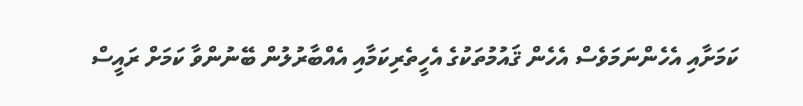ކަމަށާއި އެހެންނަމަވެސް އެހެން ޤައުމުތަކުގެ އެހީތެރިކަމާއި އެއްބާރުލުން ބޭނުންވާ ކަމަށް ރައީސް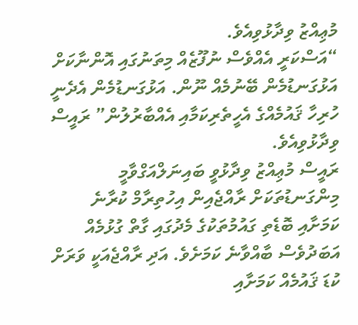މުޢިއްޒު ވިދާޅުވިއެވެ.
“އަސްކަރީ އެއްވެސް ނުފޫޒެއް މިތަނުގައި އޮންނާކަށް އަޅުގަނޑުމެން ބޭނުމެއް ނޫން. އަޅުގަނޑުމެން އެދެނީ ހުރިހާ ޤައުމެއްގެ އެހީތެރިކަމާއި އެއްބާރުލުން” ރައީސް ވިދާޅުވިއެވެ.
ރައީސް މުޢިއްޒު ވިދާޅުވީ ބައިނަލްއަގްވާމީ މިންގަނޑުތަކަށް ރާއްޖެއިން އިހުތިރާމް ކުރާނެ ކަމަށާއި ބޮޑެތި ގައުމުތަކުގެ މެދުގައި ގާތް ގުޅުމެއް އަބަދުވެސް ބާއްވާނެ ކަމަށެވެ. އަދި ރާއްޖެއަކީ ވަރަށް ކުޑަ ޤައުމެއް ކަމަށާއި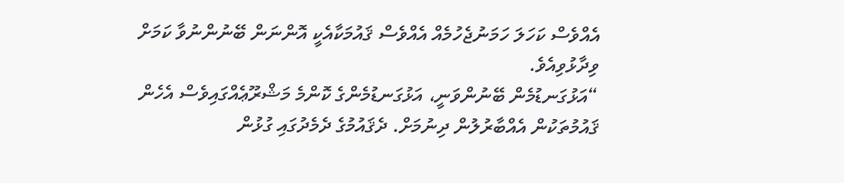އެއްވެސް ކަހަލަ ހަމަނުޖެހުމެއް އެއްވެސް ޤައުމަކާއެކީ އޮންނަން ބޭނުންނުވާ ކަމަށް ވިދާޅުވިއެވެ.
“އަޅުގަނޑުމެން ބޭނުންވަނީ، އަޅުގަނޑުމެންގެ ކޮންމެ މަޝްރޫޢެއްގައިވެސް އެހެން ޤައުމުތަކުން އެއްބާރުލުން ދިނުމަށް. ދެޤައުމުގެ ދެމެދުގައި ގުޅުން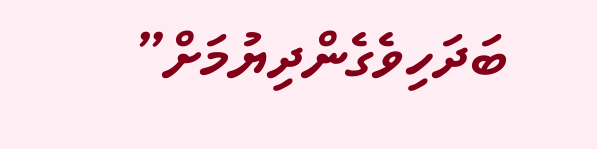ބަދަހިވެގެންދިޔުމަށް”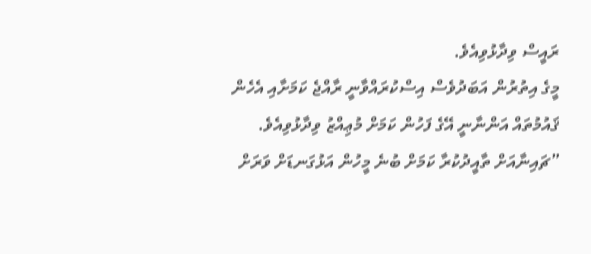ރައީސް ވިދާޅުވިއެވެ.
މީގެ އިތުރުން އަބަދުވެސް އިސްކުރައްވާނީ ރާއްޖެ ކަމަށާއި އެހެން ޤައުމުތައް އަންނާނީ އޭގެ ފަހުން ކަމަށް މުޢިއްޒު ވިދާޅުވިއެވެ.
”ޗައިނާއަށް ތާއީދުކުރާ ކަމަށް ބުނެ މީހުން އަޅުގަނޑަށް ވަރަށް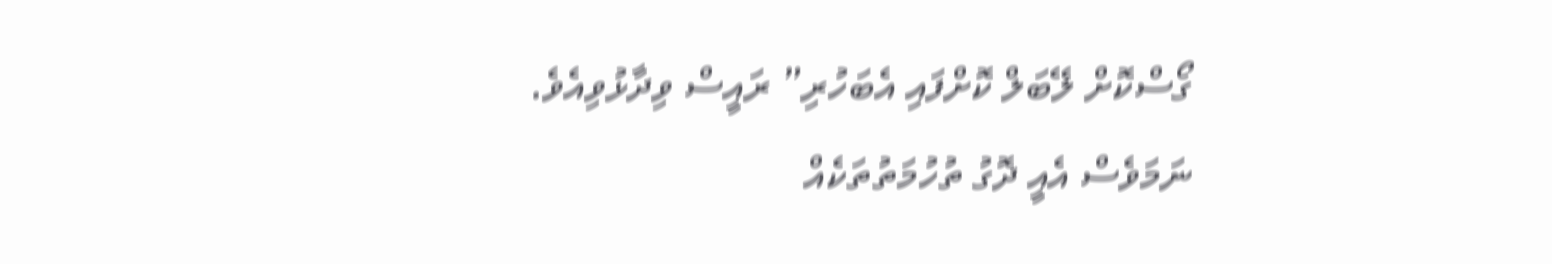ގޯސްކޮށް ލޭބަލް ކޮށްފައި އެބަހުރި” ރައީސް ވިދާޅުވިއެވެ.
ނަމަވެސް އެއީ ދޮގު ތުހުމަތުތަކެއް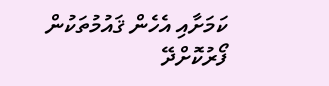ކަމަށާއި އެހެން ޤައުމުތަކުން ފޯރުކޮށްދޭ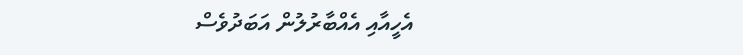އެހީއާއި އެއްބާރުލުން އަބަދުވެސް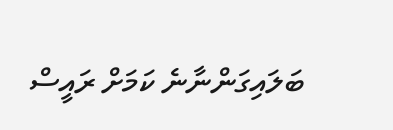ބަލައިގަންނާނެ ކަމަށް ރައީސް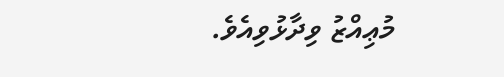މުޢިއްޒު ވިދާޅުވިއެވެ.